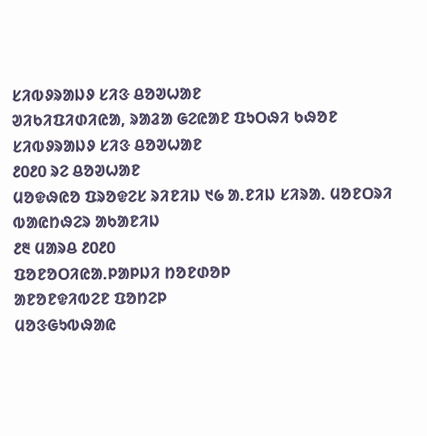ᱥᱤᱵᱽᱨᱟᱡᱽ ᱥᱤᱝ ᱪᱚᱣᱦᱟᱱ
ᱣᱤᱠᱤᱯᱤᱰᱤᱭᱟ, ᱨᱟᱲᱟ ᱜᱮᱭᱟᱱ ᱯᱩᱛᱷᱤ ᱠᱷᱚᱱ
ᱥᱤᱵᱽᱨᱟᱡᱽ ᱥᱤᱝ ᱪᱚᱣᱦᱟᱱ
᱒᱐᱒᱐ ᱨᱮ ᱪᱚᱣᱦᱟᱱ
ᱢᱚᱫᱷᱭᱚ ᱯᱨᱚᱫᱮᱥ ᱨᱤᱱᱤᱡ ᱑᱙ ᱟᱹᱱᱤᱡ ᱥᱤᱨᱟᱹ ᱢᱚᱱᱛᱨᱤ
ᱵᱟᱭᱴᱷᱮᱨ ᱟᱠᱟᱱᱤᱡ
᱒᱓ ᱢᱟᱨᱪ ᱒᱐᱒᱐
ᱯᱚᱱᱚᱛᱤᱭᱟᱹᱞᱟᱞᱡᱤ ᱴᱚᱱᱰᱚᱞ
ᱟᱱᱚᱱᱫᱤᱵᱮᱱ ᱯᱚᱴᱮᱞ
ᱢᱚᱝᱜᱩᱵᱷᱟᱭ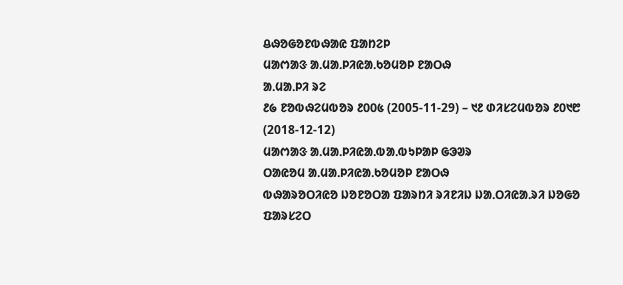ᱪᱷᱚᱜᱚᱱᱵᱷᱟᱭ ᱯᱟᱴᱮᱞ
ᱢᱟᱬᱟᱝ ᱟᱹᱢᱟᱹᱞᱤᱭᱟᱹᱠᱚᱢᱚᱞ ᱱᱟᱛᱷ
ᱟᱹᱢᱟᱹᱞᱤ ᱨᱮ
᱒᱙ ᱱᱚᱵᱷᱮᱢᱵᱚᱨ ᱒᱐᱐᱕ (2005-11-29) – ᱑᱒ ᱰᱤᱥᱮᱢᱵᱚᱨ ᱒᱐᱑᱘ (2018-12-12)
ᱢᱟᱬᱟᱝ ᱟᱹᱢᱟᱹᱞᱤᱭᱟᱹᱵᱟᱹᱵᱩᱞᱟᱞ ᱜᱳᱣᱨ
ᱛᱟᱭᱚᱢ ᱟᱹᱢᱟᱹᱞᱤᱭᱟᱹᱠᱚᱢᱚᱞ ᱱᱟᱛᱷ
ᱵᱷᱟᱨᱚᱛᱤᱭᱚ ᱡᱚᱱᱚᱛᱟ ᱯᱟᱨᱴᱤ ᱨᱤᱱᱤᱡ ᱡᱟᱹᱛᱤᱭᱟᱹᱨᱤ ᱡᱚᱜᱚ ᱯᱟᱨᱥᱮᱛ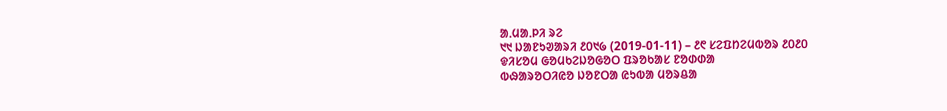ᱟᱹᱢᱟᱹᱞᱤ ᱨᱮ
᱑᱑ ᱡᱟᱱᱩᱣᱟᱨᱤ ᱒᱐᱑᱙ (2019-01-11) – ᱒᱖ ᱥᱮᱯᱴᱮᱢᱵᱚᱨ ᱒᱐᱒᱐
ᱫᱤᱥᱚᱢ ᱜᱚᱢᱠᱮᱡᱚᱜᱚᱛ ᱯᱨᱚᱠᱟᱥ ᱱᱚᱰᱰᱟ
ᱵᱷᱟᱨᱚᱛᱤᱭᱚ ᱡᱚᱱᱛᱟ ᱭᱩᱵᱟ ᱢᱚᱨᱪᱟ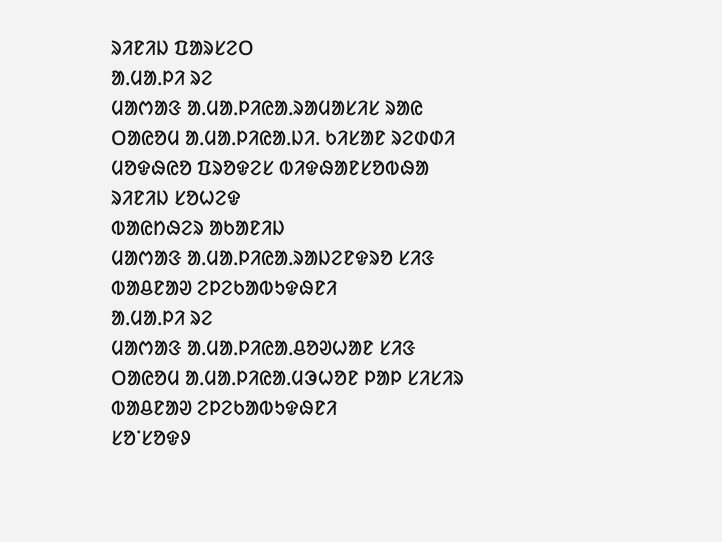ᱨᱤᱱᱤᱡ ᱯᱟᱨᱥᱮᱛ
ᱟᱹᱢᱟᱹᱞᱤ ᱨᱮ
ᱢᱟᱬᱟᱝ ᱟᱹᱢᱟᱹᱞᱤᱭᱟᱹᱨᱟᱢᱟᱥᱤᱥ ᱨᱟᱭ
ᱛᱟᱭᱚᱢ ᱟᱹᱢᱟᱹᱞᱤᱭᱟᱹᱡᱤ. ᱠᱤᱥᱟᱱ ᱨᱮᱰᱰᱤ
ᱢᱚᱫᱷᱭᱚ ᱯᱨᱚᱫᱮᱥ ᱵᱤᱫᱷᱟᱱᱥᱚᱵᱷᱟ ᱨᱤᱱᱤᱡ ᱥᱚᱦᱮᱫ
ᱵᱟᱭᱴᱷᱮᱨ ᱟᱠᱟᱱᱤᱡ
ᱢᱟᱬᱟᱝ ᱟᱹᱢᱟᱹᱞᱤᱭᱟᱹᱨᱟᱡᱮᱱᱫᱨᱚ ᱥᱤᱝ
ᱵᱟᱪᱱᱟᱣ ᱮᱞᱮᱠᱟᱵᱩᱫᱷᱱᱤ
ᱟᱹᱢᱟᱹᱞᱤ ᱨᱮ
ᱢᱟᱬᱟᱝ ᱟᱹᱢᱟᱹᱞᱤᱭᱟᱹᱪᱚᱣᱦᱟᱱ ᱥᱤᱝ
ᱛᱟᱭᱚᱢ ᱟᱹᱢᱟᱹᱞᱤᱭᱟᱹᱢᱳᱦᱚᱱ ᱞᱟᱞ ᱥᱤᱥᱤᱨ
ᱵᱟᱪᱱᱟᱣ ᱮᱞᱮᱠᱟᱵᱩᱫᱷᱱᱤ
ᱥᱚᱸᱥᱚᱫᱽ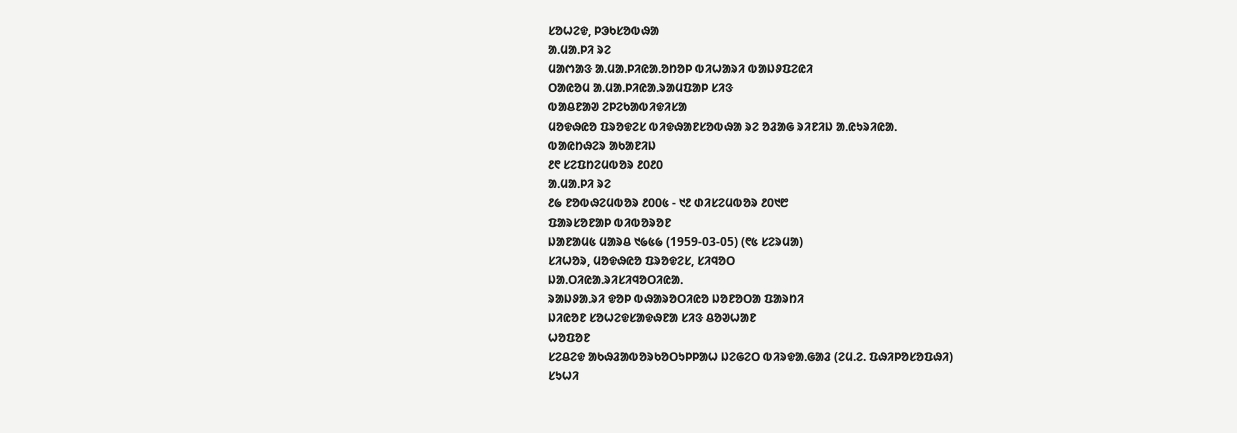ᱥᱚᱦᱮᱫ, ᱞᱳᱠᱥᱚᱵᱷᱟ
ᱟᱹᱢᱟᱹᱞᱤ ᱨᱮ
ᱢᱟᱬᱟᱝ ᱟᱹᱢᱟᱹᱞᱤᱭᱟᱹᱚᱴᱚᱞ ᱵᱤᱦᱟᱨᱤ ᱵᱟᱡᱽᱯᱮᱭᱤ
ᱛᱟᱭᱚᱢ ᱟᱹᱢᱟᱹᱞᱤᱭᱟᱹᱨᱟᱢᱯᱟᱞ ᱥᱤᱝ
ᱵᱟᱪᱱᱟᱣ ᱮᱞᱮᱠᱟᱵᱤᱫᱤᱥᱟ
ᱢᱚᱫᱷᱭᱚ ᱯᱨᱚᱫᱮᱥ ᱵᱤᱫᱷᱟᱱᱥᱚᱵᱷᱟ ᱨᱮ ᱚᱲᱟᱜ ᱨᱤᱱᱤᱡ ᱟᱹᱭᱩᱨᱤᱭᱟᱹ
ᱵᱟᱭᱴᱷᱮᱨ ᱟᱠᱟᱱᱤᱡ
᱒᱖ ᱥᱮᱯᱴᱮᱢᱵᱚᱨ ᱒᱐᱒᱐
ᱟᱹᱢᱟᱹᱞᱤ ᱨᱮ
᱒᱙ ᱱᱚᱵᱷᱮᱢᱵᱚᱨ ᱒᱐᱐᱕ - ᱑᱒ ᱰᱤᱥᱮᱢᱵᱚᱨ ᱒᱐᱑᱘
ᱯᱟᱨᱥᱚᱱᱟᱞ ᱵᱤᱵᱚᱨᱚᱱ
ᱡᱟᱱᱟᱢ᱕ ᱢᱟᱨᱪ ᱑᱙᱕᱙ (1959-03-05) (᱖᱕ ᱥᱮᱨᱢᱟ)
ᱥᱤᱦᱚᱨ, ᱢᱚᱫᱷᱭᱚ ᱯᱨᱚᱫᱮᱥ, ᱥᱤᱧᱚᱛ
ᱡᱟᱹᱛᱤᱭᱟᱹᱨᱤᱥᱤᱧᱚᱛᱤᱭᱟᱹ
ᱨᱟᱡᱽᱟᱹᱨᱤ ᱫᱚᱞ ᱵᱷᱟᱨᱚᱛᱤᱭᱚ ᱡᱚᱱᱚᱛᱟ ᱯᱟᱨᱴᱤ
ᱡᱤᱭᱚᱱ ᱥᱚᱦᱮᱫᱥᱟᱫᱷᱱᱟ ᱥᱤᱝ ᱪᱚᱣᱦᱟᱱ
ᱦᱚᱯᱚᱱ
ᱥᱮᱪᱮᱫ ᱟᱠᱷᱲᱟᱵᱚᱨᱠᱚᱛᱩᱞᱞᱟᱦ ᱡᱮᱜᱮᱛ ᱵᱤᱨᱫᱟᱹᱜᱟᱲ (ᱮᱢ.ᱮ. ᱯᱷᱤᱞᱚᱥᱚᱯᱷᱤ)
ᱥᱩᱦᱤ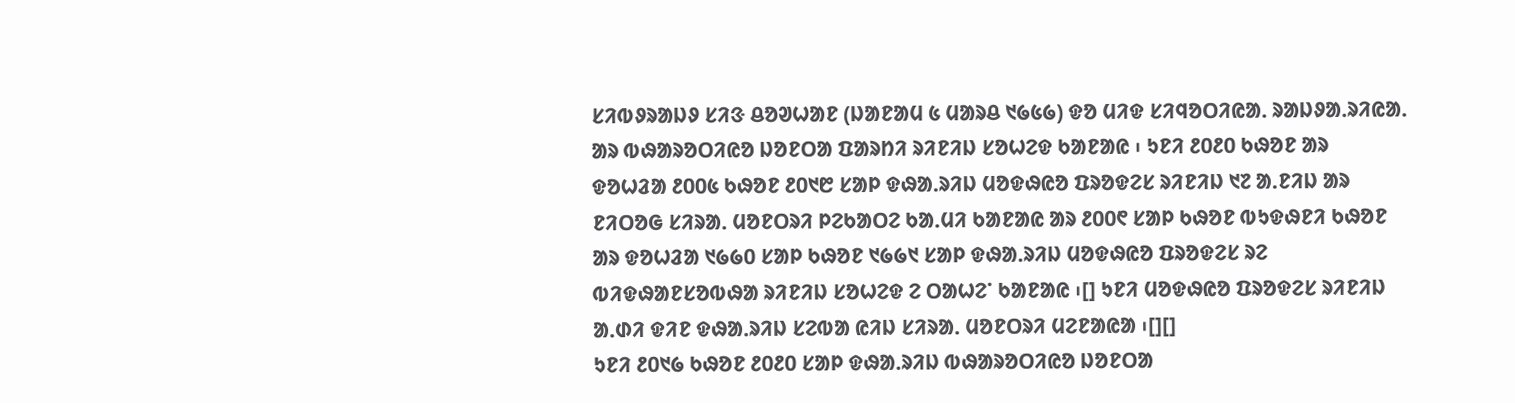ᱥᱤᱵᱽᱨᱟᱡᱽ ᱥᱤᱝ ᱪᱚᱣᱦᱟᱱ (ᱡᱟᱱᱟᱢ ᱕ ᱢᱟᱨᱪ ᱑᱙᱕᱙) ᱫᱚ ᱢᱤᱫ ᱥᱤᱧᱚᱛᱤᱭᱟᱹ ᱨᱟᱡᱽᱟᱹᱨᱤᱭᱟᱹ ᱟᱨ ᱵᱷᱟᱨᱚᱛᱤᱭᱚ ᱡᱚᱱᱛᱟ ᱯᱟᱨᱴᱤ ᱨᱤᱱᱤᱡ ᱥᱚᱦᱮᱫ ᱠᱟᱱᱟᱭ ᱾ ᱩᱱᱤ ᱒᱐᱒᱐ ᱠᱷᱚᱱ ᱟᱨ ᱫᱚᱦᱲᱟ ᱒᱐᱐᱕ ᱠᱷᱚᱱ ᱒᱐᱑᱘ ᱥᱟᱞ ᱫᱷᱟᱹᱨᱤᱡ ᱢᱚᱫᱷᱭᱚ ᱯᱨᱚᱫᱮᱥ ᱨᱤᱱᱤᱡ ᱑᱗ ᱟᱹᱱᱤᱡ ᱟᱨ ᱱᱤᱛᱚᱜ ᱥᱤᱨᱟᱹ ᱢᱚᱱᱛᱨᱤ ᱞᱮᱠᱟᱛᱮ ᱠᱟᱹᱢᱤ ᱠᱟᱱᱟᱭ ᱟᱨ ᱒᱐᱐᱖ ᱥᱟᱞ ᱠᱷᱚᱱ ᱵᱩᱫᱷᱱᱤ ᱠᱷᱚᱱ ᱟᱨ ᱫᱚᱦᱲᱟ ᱑᱙᱙᱐ ᱥᱟᱞ ᱠᱷᱚᱱ ᱑᱙᱙᱑ ᱥᱟᱞ ᱫᱷᱟᱹᱨᱤᱡ ᱢᱚᱫᱷᱭᱚ ᱯᱨᱚᱫᱮᱥ ᱨᱮ ᱵᱤᱫᱷᱟᱱᱥᱚᱵᱷᱟ ᱨᱤᱱᱤᱡ ᱥᱚᱦᱮᱫ ᱮ ᱛᱟᱦᱮᱸ ᱠᱟᱱᱟᱭ ᱾[] ᱩᱱᱤ ᱢᱚᱫᱷᱭᱚ ᱯᱨᱚᱫᱮᱥ ᱨᱤᱱᱤᱡ ᱟᱹᱰᱤ ᱫᱤᱱ ᱫᱷᱟᱹᱨᱤᱡ ᱥᱮᱵᱟ ᱭᱤᱡ ᱥᱤᱨᱟᱹ ᱢᱚᱱᱛᱨᱤ ᱢᱮᱱᱟᱭᱟ ᱾[][]
ᱩᱱᱤ ᱒᱐᱑᱙ ᱠᱷᱚᱱ ᱒᱐᱒᱐ ᱥᱟᱞ ᱫᱷᱟᱹᱨᱤᱡ ᱵᱷᱟᱨᱚᱛᱤᱭᱚ ᱡᱚᱱᱛᱟ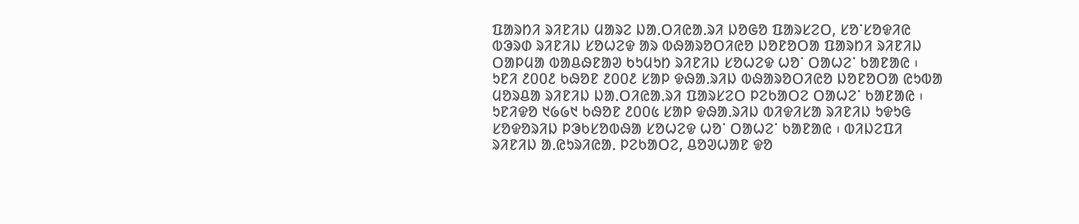ᱯᱟᱨᱴᱤ ᱨᱤᱱᱤᱡ ᱢᱟᱨᱮ ᱡᱟᱹᱛᱤᱭᱟᱹᱨᱤ ᱡᱚᱜᱚ ᱯᱟᱨᱥᱮᱛ, ᱥᱚᱸᱥᱚᱫᱤᱭ ᱵᱳᱨᱰ ᱨᱤᱱᱤᱡ ᱥᱚᱦᱮᱫ ᱟᱨ ᱵᱷᱟᱨᱚᱛᱤᱭᱚ ᱡᱚᱱᱚᱛᱟ ᱯᱟᱨᱴᱤ ᱨᱤᱱᱤᱡ ᱛᱟᱞᱢᱟ ᱵᱟᱪᱷᱱᱟᱣ ᱠᱩᱢᱩᱴ ᱨᱤᱱᱤᱡ ᱥᱚᱦᱮᱫ ᱦᱚᱸ ᱛᱟᱦᱮᱸ ᱠᱟᱱᱟᱭ ᱾ ᱩᱱᱤ ᱒᱐᱐᱒ ᱠᱷᱚᱱ ᱒᱐᱐᱒ ᱥᱟᱞ ᱫᱷᱟᱹᱨᱤᱡ ᱵᱷᱟᱨᱚᱛᱤᱭᱚ ᱡᱚᱱᱚᱛᱟ ᱭᱩᱵᱟ ᱢᱚᱨᱪᱟ ᱨᱤᱱᱤᱡ ᱡᱟᱹᱛᱤᱭᱟᱹᱨᱤ ᱯᱟᱨᱥᱮᱛ ᱞᱮᱠᱟᱛᱮ ᱛᱟᱦᱮᱸ ᱠᱟᱱᱟᱭ ᱾ ᱩᱱᱤᱫᱚ ᱑᱙᱙᱑ ᱠᱷᱚᱱ ᱒᱐᱐᱕ ᱥᱟᱞ ᱫᱷᱟᱹᱨᱤᱡ ᱵᱤᱫᱤᱥᱟ ᱨᱤᱱᱤᱡ ᱩᱫᱩᱜ ᱥᱚᱫᱚᱨᱤᱡ ᱞᱳᱠᱥᱚᱵᱷᱟ ᱥᱚᱦᱮᱫ ᱦᱚᱸ ᱛᱟᱦᱮᱸ ᱠᱟᱱᱟᱭ ᱾ ᱵᱤᱡᱮᱯᱤ ᱨᱤᱱᱤᱡ ᱟᱹᱭᱩᱨᱤᱭᱟᱹ ᱞᱮᱠᱟᱛᱮ, ᱪᱚᱣᱦᱟᱱ ᱫᱚ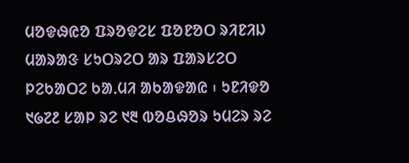ᱢᱚᱫᱷᱭᱚ ᱯᱨᱚᱫᱮᱥ ᱯᱚᱱᱚᱛ ᱨᱤᱱᱤᱡ ᱢᱟᱨᱟᱝ ᱥᱩᱛᱨᱮᱛ ᱟᱨ ᱯᱟᱨᱥᱮᱛ ᱞᱮᱠᱟᱛᱮ ᱠᱟᱹᱢᱤ ᱟᱠᱟᱫᱟᱭ ᱾ ᱩᱱᱤᱫᱚ ᱑᱙᱗᱒ ᱥᱟᱞ ᱨᱮ ᱑᱓ ᱵᱚᱪᱷᱚᱨ ᱩᱢᱮᱨ ᱨᱮ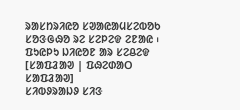ᱨᱟᱥᱴᱨᱤᱭᱚ ᱥᱣᱟᱭᱟᱢᱥᱮᱵᱚᱠ ᱥᱚᱝᱜᱷᱚ ᱨᱮ ᱥᱮᱞᱮᱫ ᱮᱱᱟᱭ ᱾
ᱯᱩᱭᱞᱩ ᱡᱤᱭᱚᱱ ᱟᱨ ᱥᱮᱪᱮᱫ
[ᱥᱟᱯᱲᱟᱣ | ᱯᱷᱮᱰᱟᱛ ᱥᱟᱯᱲᱟᱣ]
ᱥᱤᱵᱽᱨᱟᱡᱽ ᱥᱤᱝ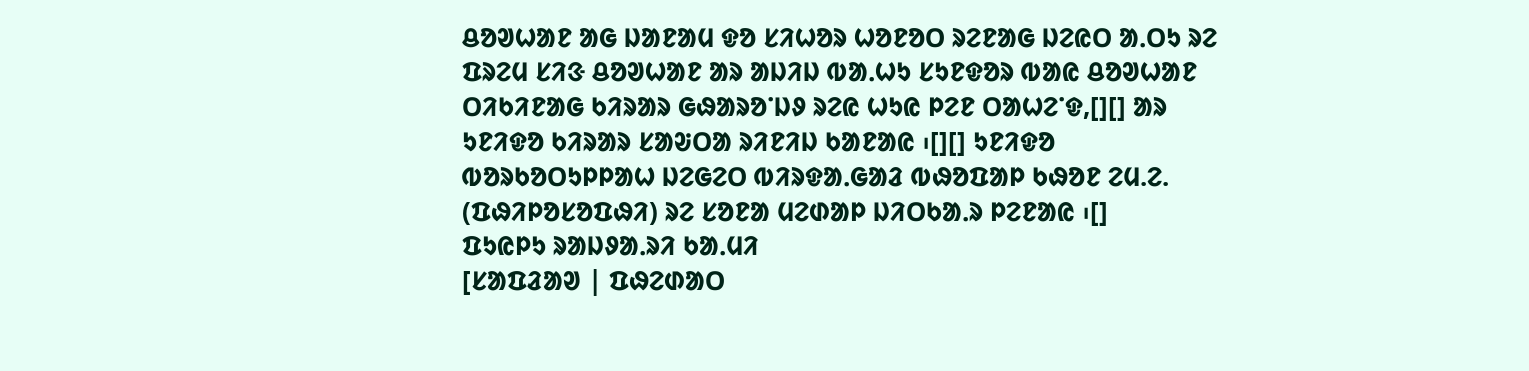ᱪᱚᱣᱦᱟᱱ ᱟᱜ ᱡᱟᱱᱟᱢ ᱫᱚ ᱥᱤᱦᱚᱨ ᱦᱚᱱᱚᱛ ᱨᱮᱱᱟᱜ ᱡᱮᱭᱛ ᱟᱹᱛᱩ ᱨᱮ ᱯᱨᱮᱢ ᱥᱤᱝ ᱪᱚᱣᱦᱟᱱ ᱟᱨ ᱟᱡᱤᱡ ᱵᱟᱹᱦᱩ ᱥᱩᱱᱫᱚᱨ ᱵᱟᱭ ᱪᱚᱣᱦᱟᱱ ᱛᱤᱠᱤᱱᱟᱜ ᱠᱤᱨᱟᱨ ᱜᱷᱟᱨᱚᱸᱡᱽ ᱨᱮᱭ ᱦᱩᱭ ᱞᱮᱱ ᱛᱟᱦᱮᱸᱫ,[][] ᱟᱨ ᱩᱱᱤᱫᱚ ᱠᱤᱨᱟᱨ ᱥᱟᱶᱛᱟ ᱨᱤᱱᱤᱡ ᱠᱟᱱᱟᱭ ᱾[][] ᱩᱱᱤᱫᱚ ᱵᱚᱨᱠᱚᱛᱩᱞᱞᱟᱦ ᱡᱮᱜᱮᱛ ᱵᱤᱨᱫᱟᱹᱜᱟᱲ ᱵᱷᱚᱯᱟᱞ ᱠᱷᱚᱱ ᱮᱢ.ᱮ. (ᱯᱷᱤᱞᱚᱥᱚᱯᱷᱤ) ᱨᱮ ᱥᱚᱱᱟ ᱢᱮᱰᱟᱞ ᱡᱤᱛᱠᱟᱹᱨ ᱞᱮᱱᱟᱭ ᱾[]
ᱯᱩᱭᱞᱩ ᱨᱟᱡᱽᱟᱹᱨᱤ ᱠᱟᱹᱢᱤ
[ᱥᱟᱯᱲᱟᱣ | ᱯᱷᱮᱰᱟᱛ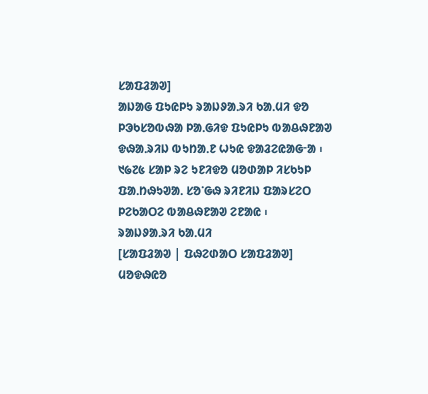ᱥᱟᱯᱲᱟᱣ]
ᱟᱡᱟᱜ ᱯᱩᱭᱞᱩ ᱨᱟᱡᱽᱟᱹᱨᱤ ᱠᱟᱹᱢᱤ ᱫᱚ ᱞᱳᱠᱥᱚᱵᱷᱟ ᱞᱟᱹᱜᱤᱫ ᱯᱩᱭᱞᱩ ᱵᱟᱪᱷᱱᱟᱣ ᱫᱷᱟᱹᱨᱤᱡ ᱵᱩᱴᱟᱹᱱ ᱦᱩᱭ ᱫᱟᱲᱮᱭᱟᱜᱼᱟ ᱾ ᱑᱙᱗᱕ ᱥᱟᱞ ᱨᱮ ᱩᱱᱤᱫᱚ ᱢᱚᱰᱟᱞ ᱤᱥᱠᱩᱞ ᱯᱟᱹᱴᱷᱩᱣᱟᱹ ᱥᱚᱸᱜᱷ ᱨᱤᱱᱤᱡ ᱯᱟᱨᱥᱮᱛ ᱞᱮᱠᱟᱛᱮ ᱵᱟᱪᱷᱱᱟᱣ ᱮᱱᱟᱭ ᱾
ᱨᱟᱡᱽᱟᱹᱨᱤ ᱠᱟᱹᱢᱤ
[ᱥᱟᱯᱲᱟᱣ | ᱯᱷᱮᱰᱟᱛ ᱥᱟᱯᱲᱟᱣ]
ᱢᱚᱫᱷᱭᱚ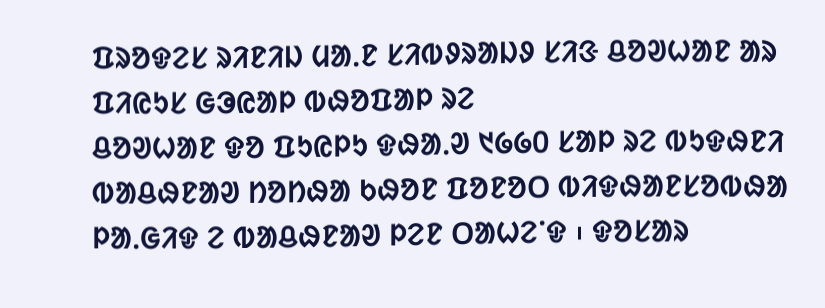ᱯᱨᱚᱫᱮᱥ ᱨᱤᱱᱤᱡ ᱢᱟᱹᱱ ᱥᱤᱵᱽᱨᱟᱡᱽ ᱥᱤᱝ ᱪᱚᱣᱦᱟᱱ ᱟᱨ ᱯᱤᱭᱩᱥ ᱜᱳᱭᱟᱞ ᱵᱷᱚᱯᱟᱞ ᱨᱮ
ᱪᱚᱣᱦᱟᱱ ᱫᱚ ᱯᱩᱭᱞᱩ ᱫᱷᱟᱹᱣ ᱑᱙᱙᱐ ᱥᱟᱞ ᱨᱮ ᱵᱩᱫᱷᱱᱤ ᱵᱟᱪᱷᱱᱟᱣ ᱴᱚᱴᱷᱟ ᱠᱷᱚᱱ ᱯᱚᱱᱚᱛ ᱵᱤᱫᱷᱟᱱᱥᱚᱵᱷᱟ ᱞᱟᱹᱜᱤᱫ ᱮ ᱵᱟᱪᱷᱱᱟᱣ ᱞᱮᱱ ᱛᱟᱦᱮᱸᱫ ᱾ ᱫᱚᱥᱟᱨ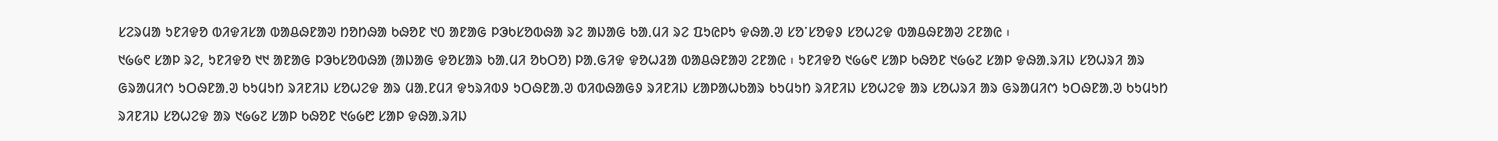ᱥᱮᱨᱢᱟ ᱩᱱᱤᱫᱚ ᱵᱤᱫᱤᱥᱟ ᱵᱟᱪᱷᱱᱟᱣ ᱴᱚᱴᱷᱟ ᱠᱷᱚᱱ ᱑᱐ ᱟᱱᱟᱜ ᱞᱳᱠᱥᱚᱵᱷᱟ ᱨᱮ ᱟᱡᱟᱜ ᱠᱟᱹᱢᱤ ᱨᱮ ᱯᱩᱭᱞᱩ ᱫᱷᱟᱹᱣ ᱥᱚᱸᱥᱚᱫᱽ ᱥᱚᱦᱮᱫ ᱵᱟᱪᱷᱱᱟᱣ ᱮᱱᱟᱭ ᱾
᱑᱙᱙᱖ ᱥᱟᱞ ᱨᱮ, ᱩᱱᱤᱫᱚ ᱑᱑ ᱟᱱᱟᱜ ᱞᱳᱠᱥᱚᱵᱷᱟ (ᱟᱡᱟᱜ ᱫᱚᱥᱟᱨ ᱠᱟᱹᱢᱤ ᱚᱠᱛᱚ) ᱞᱟᱹᱜᱤᱫ ᱫᱚᱦᱲᱟ ᱵᱟᱪᱷᱱᱟᱣ ᱮᱱᱟᱭ ᱾ ᱩᱱᱤᱫᱚ ᱑᱙᱙᱖ ᱥᱟᱞ ᱠᱷᱚᱱ ᱑᱙᱙᱗ ᱥᱟᱞ ᱫᱷᱟᱹᱨᱤᱡ ᱥᱚᱦᱨᱤ ᱟᱨ ᱜᱨᱟᱢᱤᱬ ᱩᱛᱷᱱᱟᱹᱣ ᱠᱩᱢᱩᱴ ᱨᱤᱱᱤᱡ ᱥᱚᱦᱮᱫ ᱟᱨ ᱢᱟᱹᱱᱢᱤ ᱫᱩᱨᱤᱵᱽ ᱩᱛᱷᱱᱟᱹᱣ ᱵᱤᱵᱷᱟᱜᱽ ᱨᱤᱱᱤᱡ ᱥᱟᱞᱟᱦᱠᱟᱨ ᱠᱩᱢᱩᱴ ᱨᱤᱱᱤᱡ ᱥᱚᱦᱮᱫ ᱟᱨ ᱥᱚᱦᱨᱤ ᱟᱨ ᱜᱨᱟᱢᱤᱬ ᱩᱛᱷᱱᱟᱹᱣ ᱠᱩᱢᱩᱴ ᱨᱤᱱᱤᱡ ᱥᱚᱦᱮᱫ ᱟᱨ ᱑᱙᱙᱗ ᱥᱟᱞ ᱠᱷᱚᱱ ᱑᱙᱙᱘ ᱥᱟᱞ ᱫᱷᱟᱹᱨᱤᱡ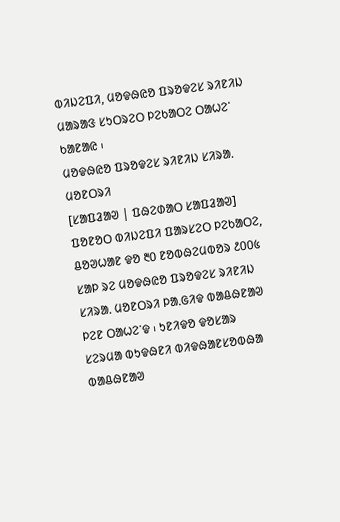ᱵᱤᱡᱮᱯᱤ, ᱢᱚᱫᱷᱭᱚ ᱯᱨᱚᱫᱮᱥ ᱨᱤᱱᱤᱡ ᱢᱟᱨᱟᱝ ᱥᱩᱛᱨᱮᱛ ᱞᱮᱠᱟᱛᱮ ᱛᱟᱦᱮᱸ ᱠᱟᱱᱟᱭ ᱾
ᱢᱚᱫᱷᱭᱚ ᱯᱨᱚᱫᱮᱥ ᱨᱤᱱᱤᱡ ᱥᱤᱨᱟᱹ ᱢᱚᱱᱛᱨᱤ
[ᱥᱟᱯᱲᱟᱣ | ᱯᱷᱮᱰᱟᱛ ᱥᱟᱯᱲᱟᱣ]
ᱯᱚᱱᱚᱛ ᱵᱤᱡᱮᱯᱤ ᱯᱟᱨᱥᱮᱛ ᱞᱮᱠᱟᱛᱮ, ᱪᱚᱣᱦᱟᱱ ᱫᱚ ᱓᱐ ᱱᱚᱵᱷᱮᱢᱵᱚᱨ ᱒᱐᱐᱕ ᱥᱟᱞ ᱨᱮ ᱢᱚᱫᱷᱭᱚ ᱯᱨᱚᱫᱮᱥ ᱨᱤᱱᱤᱡ ᱥᱤᱨᱟᱹ ᱢᱚᱱᱛᱨᱤ ᱞᱟᱹᱜᱤᱫ ᱵᱟᱪᱷᱱᱟᱣ ᱞᱮᱱ ᱛᱟᱦᱮᱸᱫ ᱾ ᱩᱱᱤᱫᱚ ᱫᱚᱥᱟᱨ ᱥᱮᱨᱢᱟ ᱵᱩᱫᱷᱱᱤ ᱵᱤᱫᱷᱟᱱᱥᱚᱵᱷᱟ ᱵᱟᱪᱷᱱᱟᱣ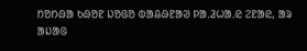ᱴᱚᱴᱷᱟ ᱠᱷᱚᱱ ᱡᱚᱜᱚ ᱵᱟᱪᱷᱱᱟᱣ ᱞᱟᱹᱲᱦᱟᱹᱭ ᱮᱱᱟᱭ, ᱟᱨ ᱟᱡᱟᱜ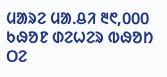ᱢᱟᱨᱮ ᱢᱟᱹᱪᱤ ᱓᱖,᱐᱐᱐ ᱠᱷᱚᱱ ᱰᱮᱦᱮᱨ ᱵᱷᱚᱴ ᱛᱮ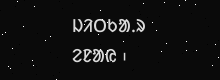ᱡᱤᱛᱠᱟᱹᱨ ᱮᱱᱟᱭ ᱾